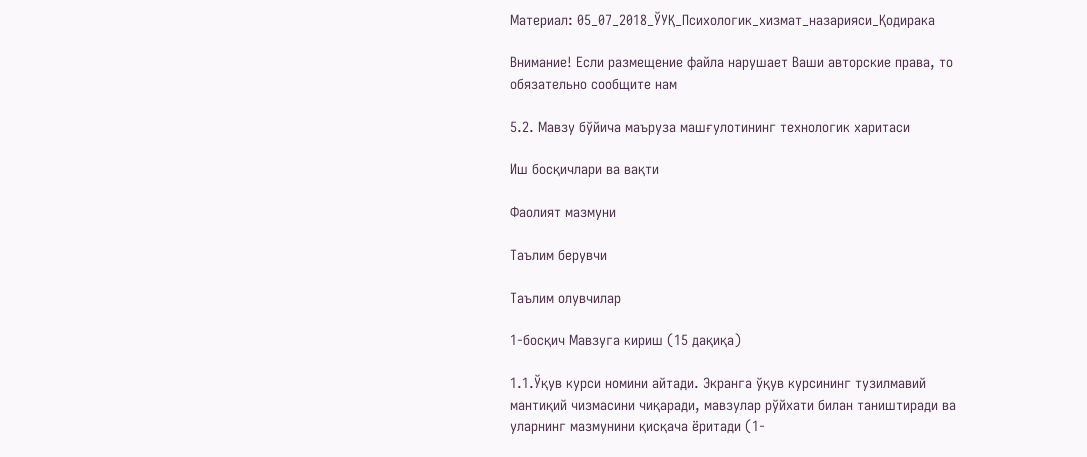Материал: 05_07_2018_ЎУҚ_Психологик_хизмат_назарияси_Қодирака

Внимание! Если размещение файла нарушает Ваши авторские права, то обязательно сообщите нам

5.2. Мавзу бўйича маъруза машғулотининг технологик харитаси

Иш босқичлари ва вақти

Фаолият мазмуни

Таълим берувчи

Таълим олувчилар

1-босқич Мавзуга кириш (15 дақиқа)

1.1.Ўқув курси номини айтади. Экранга ўқув курсининг тузилмавий мантиқий чизмасини чиқаради, мавзулар рўйхати билан таништиради ва уларнинг мазмунини қисқача ёритади (1-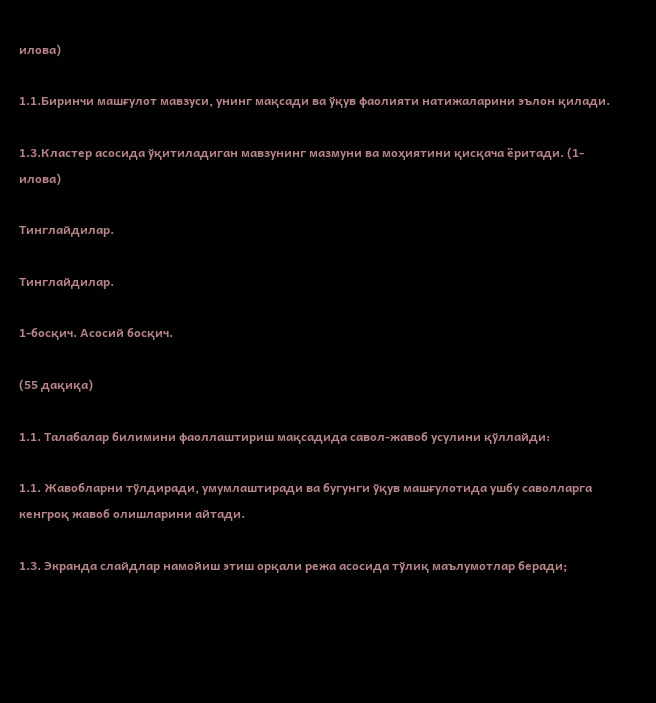илова)

1.1.Биринчи машғулот мавзуси, унинг мақсади ва ўқув фаолияти натижаларини эълон қилади.

1.3.Кластер асосида ўқитиладиган мавзунинг мазмуни ва моҳиятини қисқача ёритади. (1-илова)

Тинглайдилар.

Тинглайдилар.

1-босқич. Асосий босқич.

(55 дақиқа)

1.1. Талабалар билимини фаоллаштириш мақсадида савол-жавоб усулини қўллайди:

1.1. Жавобларни тўлдиради, умумлаштиради ва бугунги ўқув машғулотида ушбу саволларга кенгроқ жавоб олишларини айтади.

1.3. Экранда слайдлар намойиш этиш орқали режа асосида тўлиқ маълумотлар беради;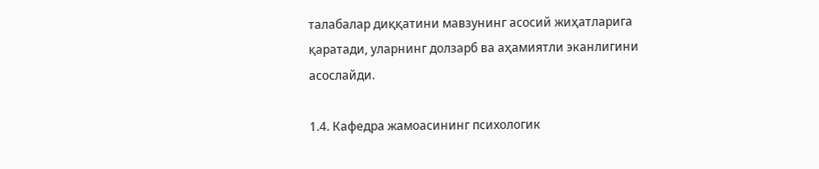талабалар диққатини мавзунинг асосий жиҳатларига қаратади, уларнинг долзарб ва аҳамиятли эканлигини асослайди.

1.4. Кафедра жамоасининг психологик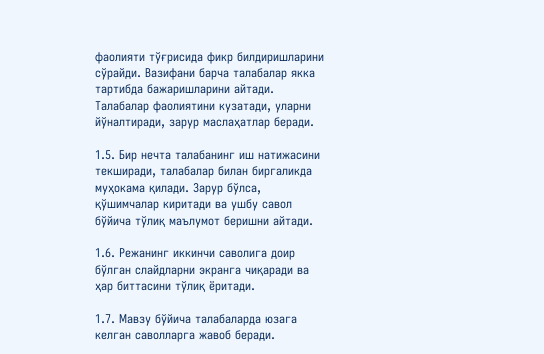фаолияти тўғрисида фикр билдиришларини сўрайди. Вазифани барча талабалар якка тартибда бажаришларини айтади. Талабалар фаолиятини кузатади, уларни йўналтиради, зарур маслаҳатлар беради.

1.5. Бир нечта талабанинг иш натижасини текширади, талабалар билан биргаликда муҳокама қилади. Зарур бўлса, қўшимчалар киритади ва ушбу савол бўйича тўлиқ маълумот беришни айтади.

1.6. Режанинг иккинчи саволига доир бўлган слайдларни экранга чиқаради ва ҳар биттасини тўлиқ ёритади.

1.7. Мавзу бўйича талабаларда юзага келган саволларга жавоб беради.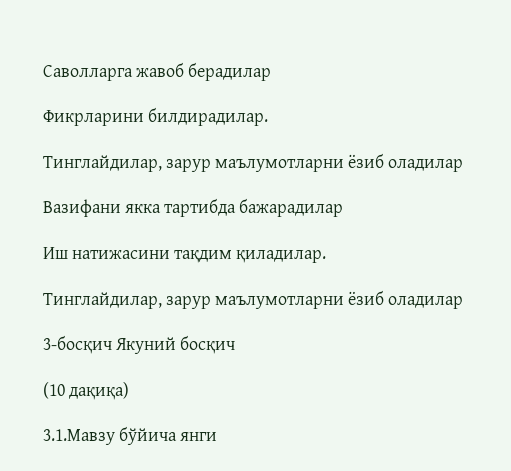Саволларга жавоб берадилар

Фикрларини билдирадилар.

Тинглайдилар, зарур маълумотларни ёзиб оладилар

Вазифани якка тартибда бажарадилар

Иш натижасини тақдим қиладилар.

Тинглайдилар, зарур маълумотларни ёзиб оладилар

3-босқич Якуний босқич

(10 дақиқа)

3.1.Мавзу бўйича янги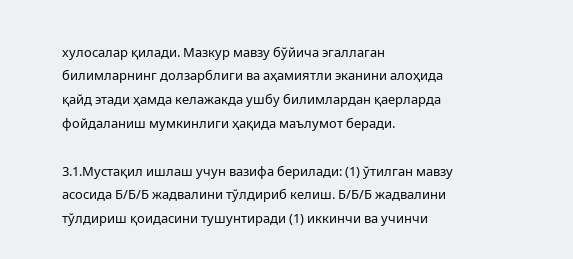хулосалар қилади. Мазкур мавзу бўйича эгаллаган билимларнинг долзарблиги ва аҳамиятли эканини алоҳида қайд этади ҳамда келажакда ушбу билимлардан қаерларда фойдаланиш мумкинлиги ҳақида маълумот беради.

3.1.Мустақил ишлаш учун вазифа берилади: (1) ўтилган мавзу асосида Б/Б/Б жадвалини тўлдириб келиш. Б/Б/Б жадвалини тўлдириш қоидасини тушунтиради (1) иккинчи ва учинчи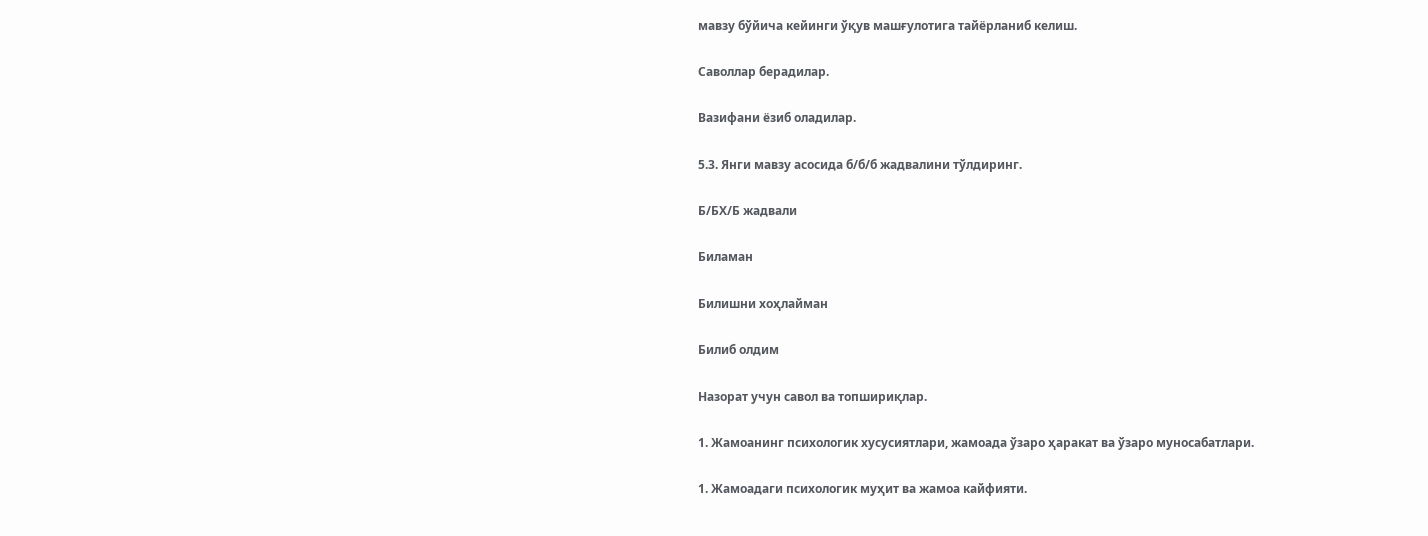мавзу бўйича кейинги ўқув машғулотига тайёрланиб келиш.

Саволлар берадилар.

Вазифани ёзиб оладилар.

5.3. Янги мавзу асосида б/б/б жадвалини тўлдиринг.

Б/БХ/Б жадвали

Биламан

Билишни хоҳлайман

Билиб олдим

Назорат учун савол ва топшириқлар.

1. Жамоанинг психологик хусусиятлари, жамоада ўзаро ҳаракат ва ўзаро муносабатлари.

1. Жамоадаги психологик муҳит ва жамоа кайфияти.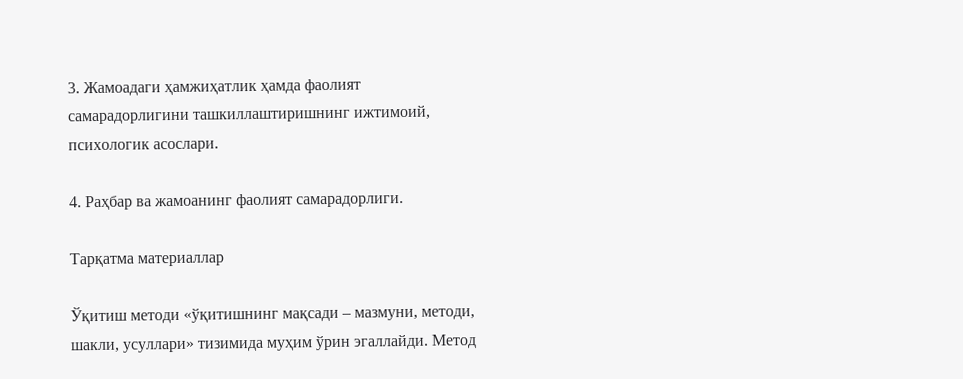3. Жамоадаги ҳамжиҳатлик ҳамда фаолият самарадорлигини ташкиллаштиришнинг ижтимоий, психологик асослари.

4. Раҳбар ва жамоанинг фаолият самарадорлиги.

Тарқатма материаллар

Ўқитиш методи «ўқитишнинг мақсади – мазмуни, методи, шакли, усуллари» тизимида муҳим ўрин эгаллайди. Метод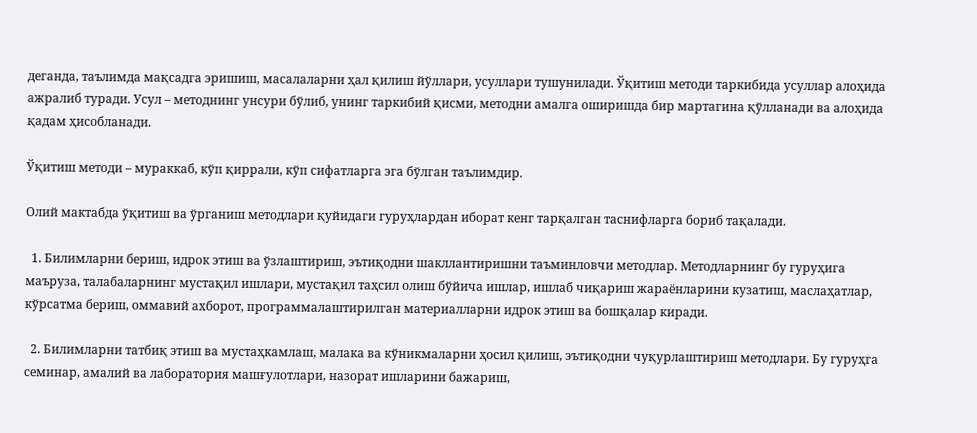деганда, таълимда мақсадга эришиш, масалаларни ҳал қилиш йўллари, усуллари тушунилади. Ўқитиш методи таркибида усуллар алоҳида ажралиб туради. Усул – методнинг унсури бўлиб, унинг таркибий қисми, методни амалга оширишда бир мартагина қўлланади ва алоҳида қадам ҳисобланади.

Ўқитиш методи – мураккаб, кўп қиррали, кўп сифатларга эга бўлган таълимдир.

Олий мактабда ўқитиш ва ўрганиш методлари қуйидаги гуруҳлардан иборат кенг тарқалган таснифларга бориб тақалади.

  1. Билимларни бериш, идрок этиш ва ўзлаштириш, эътиқодни шакллантиришни таъминловчи методлар. Методларнинг бу гуруҳига маъруза, талабаларнинг мустақил ишлари, мустақил таҳсил олиш бўйича ишлар, ишлаб чиқариш жараёнларини кузатиш, маслаҳатлар, кўрсатма бериш, оммавий ахборот, программалаштирилган материалларни идрок этиш ва бошқалар киради.

  2. Билимларни татбиқ этиш ва мустаҳкамлаш, малака ва кўникмаларни ҳосил қилиш, эътиқодни чуқурлаштириш методлари. Бу гуруҳга семинар, амалий ва лаборатория машғулотлари, назорат ишларини бажариш,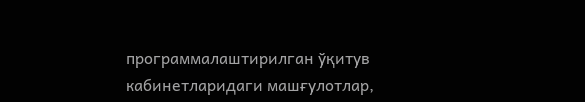программалаштирилган ўқитув кабинетларидаги машғулотлар,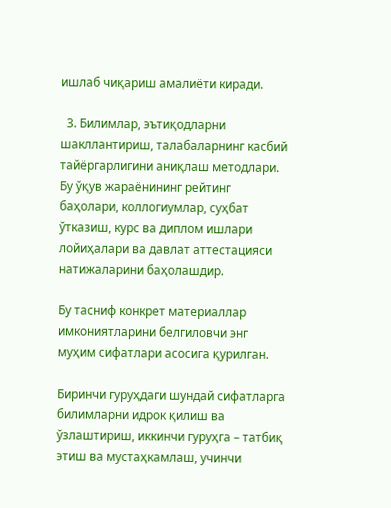ишлаб чиқариш амалиёти киради.

  3. Билимлар, эътиқодларни шакллантириш, талабаларнинг касбий тайёргарлигини аниқлаш методлари. Бу ўқув жараёнининг рейтинг баҳолари, коллогиумлар, суҳбат ўтказиш, курс ва диплом ишлари лойиҳалари ва давлат аттестацияси натижаларини баҳолашдир.

Бу тасниф конкрет материаллар имкониятларини белгиловчи энг муҳим сифатлари асосига қурилган.

Биринчи гуруҳдаги шундай сифатларга билимларни идрок қилиш ва ўзлаштириш, иккинчи гуруҳга – татбиқ этиш ва мустаҳкамлаш, учинчи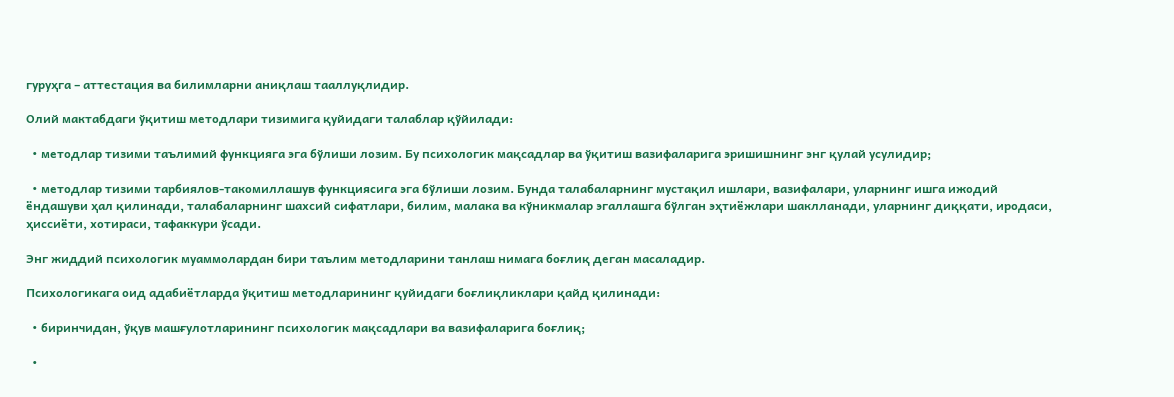гуруҳга – аттестация ва билимларни аниқлаш тааллуқлидир.

Олий мактабдаги ўқитиш методлари тизимига қуйидаги талаблар қўйилади:

  • методлар тизими таълимий функцияга эга бўлиши лозим. Бу психологик мақсадлар ва ўқитиш вазифаларига эришишнинг энг қулай усулидир;

  • методлар тизими тарбиялов-такомиллашув функциясига эга бўлиши лозим. Бунда талабаларнинг мустақил ишлари, вазифалари, уларнинг ишга ижодий ёндашуви ҳал қилинади, талабаларнинг шахсий сифатлари, билим, малака ва кўникмалар эгаллашга бўлган эҳтиёжлари шаклланади, уларнинг диққати, иродаси, ҳиссиёти, хотираси, тафаккури ўсади.

Энг жиддий психологик муаммолардан бири таълим методларини танлаш нимага боғлиқ деган масаладир.

Психологикага оид адабиётларда ўқитиш методларининг қуйидаги боғлиқликлари қайд қилинади:

  • биринчидан, ўқув машғулотларининг психологик мақсадлари ва вазифаларига боғлиқ;

  •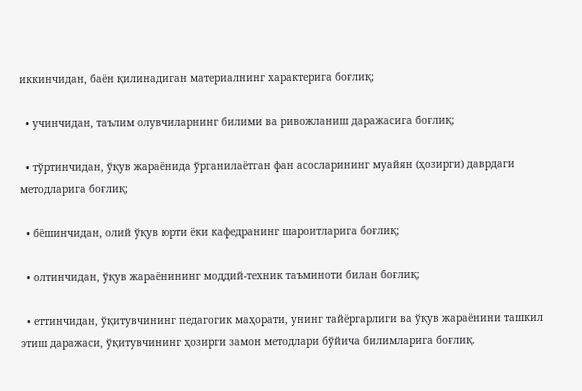иккинчидан, баён қилинадиган материалнинг характерига боғлиқ;

  • учинчидан, таълим олувчиларнинг билими ва ривожланиш даражасига боғлиқ;

  • тўртинчидан, ўқув жараёнида ўрганилаётган фан асосларининг муайян (ҳозирги) даврдаги методларига боғлиқ;

  • бёшинчидан, олий ўқув юрти ёки кафедранинг шароитларига боғлиқ;

  • олтинчидан, ўқув жараёнининг моддий-техник таъминоти билан боғлиқ;

  • еттинчидан, ўқитувчининг педагогик маҳорати, унинг тайёргарлиги ва ўқув жараёнини ташкил этиш даражаси, ўқитувчининг ҳозирги замон методлари бўйича билимларига боғлиқ.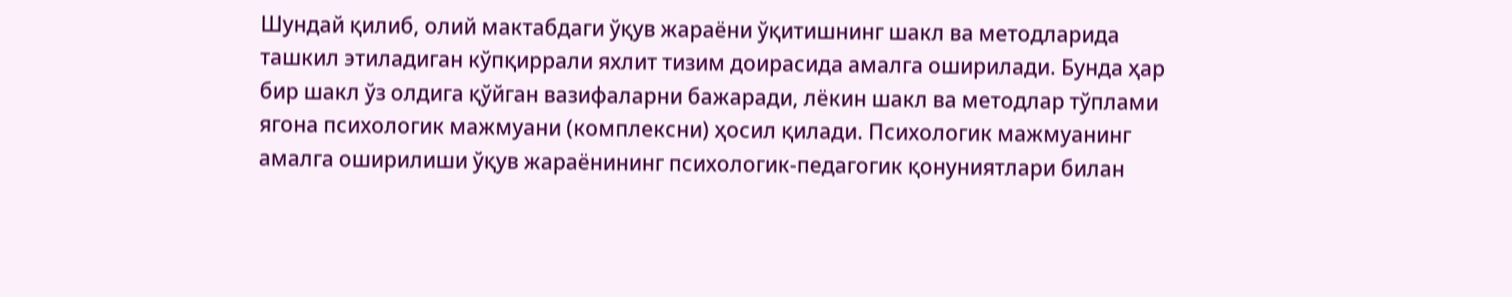Шундай қилиб, олий мактабдаги ўқув жараёни ўқитишнинг шакл ва методларида ташкил этиладиган кўпқиррали яхлит тизим доирасида амалга оширилади. Бунда ҳар бир шакл ўз олдига қўйган вазифаларни бажаради, лёкин шакл ва методлар тўплами ягона психологик мажмуани (комплексни) ҳосил қилади. Психологик мажмуанинг амалга оширилиши ўқув жараёнининг психологик-педагогик қонуниятлари билан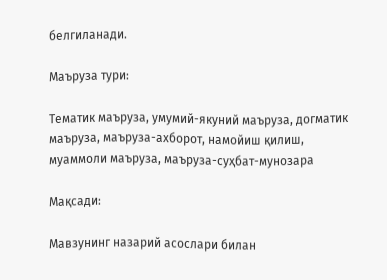белгиланади.

Маъруза тури:

Тематик маъруза, умумий-якуний маъруза, догматик маъруза, маъруза-ахборот, намойиш қилиш, муаммоли маъруза, маъруза-суҳбат-мунозара

Мақсади:

Мавзунинг назарий асослари билан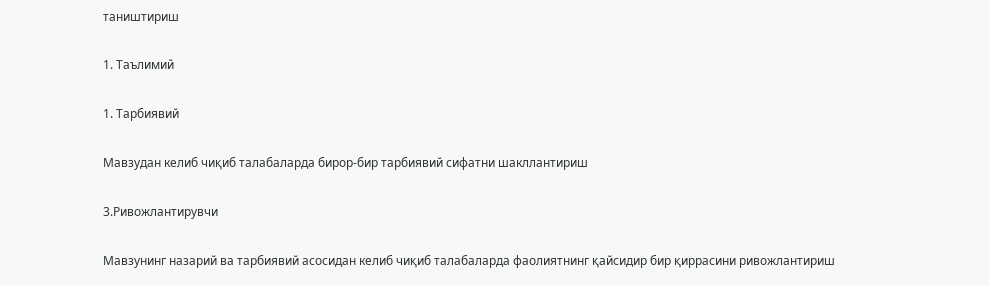таништириш

1. Таълимий

1. Тарбиявий

Мавзудан келиб чиқиб талабаларда бирор-бир тарбиявий сифатни шакллантириш

3.Ривожлантирувчи

Мавзунинг назарий ва тарбиявий асосидан келиб чиқиб талабаларда фаолиятнинг қайсидир бир қиррасини ривожлантириш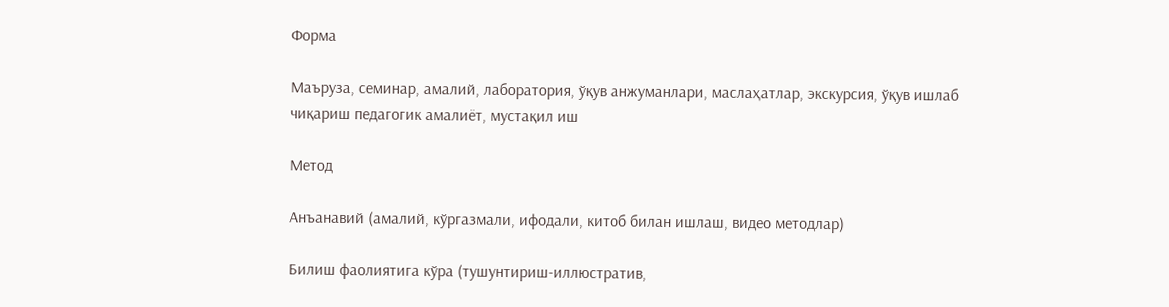Форма

Маъруза, семинар, амалий, лаборатория, ўқув анжуманлари, маслаҳатлар, экскурсия, ўқув ишлаб чиқариш педагогик амалиёт, мустақил иш

Метод

Анъанавий (амалий, кўргазмали, ифодали, китоб билан ишлаш, видео методлар)

Билиш фаолиятига кўра (тушунтириш-иллюстратив,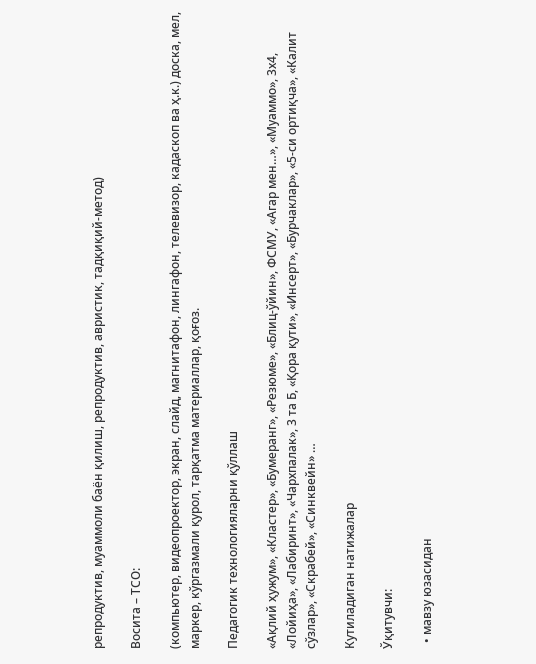репродуктив, муаммоли баён қилиш, репродуктив, авристик, тадқиқий-метод)

Восита – ТСО:

(компьютер, видеопроектор, экран, слайд, магнитафон, лингафон, телевизор, кадаскоп ва ҳ.к.) доска, мел, маркер, кўргазмали қурол, тарқатма материаллар, қоғоз.

Педагогик технологияларни қўллаш

«Ақлий ҳужум», «Кластер», «Бумеранг», «Резюме», «Блиц-ўйин», ФСМУ, «Агар мен…», «Муаммо», 3х4, «Лойиҳа», «Лабиринт», «Чархпалак», 3 та Б, «Қора қути», «Инсерт», «Бурчаклар», «5-си ортиқча», «Калит сўзлар», «Скрабей», «Синквейн» …

Кутиладиган натижалар

Ўқитувчи:

  • мавзу юзасидан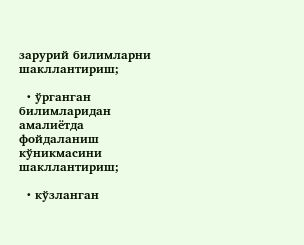зарурий билимларни шакллантириш;

  • ўрганган билимларидан амалиётда фойдаланиш кўникмасини шакллантириш;

  • кўзланган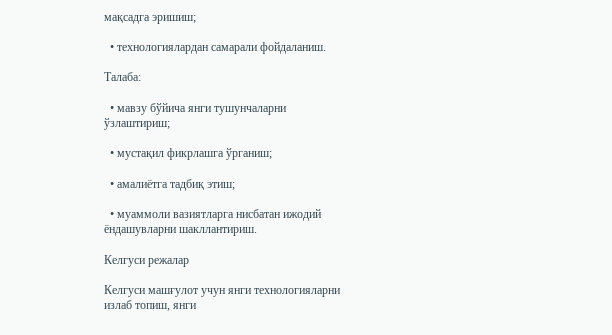мақсадга эришиш;

  • технологиялардан самарали фойдаланиш.

Талаба:

  • мавзу бўйича янги тушунчаларни ўзлаштириш;

  • мустақил фикрлашга ўрганиш;

  • амалиётга тадбиқ этиш;

  • муаммоли вазиятларга нисбатан ижодий ёндашувларни шакллантириш.

Келгуси режалар

Келгуси машғулот учун янги технологияларни излаб топиш, янги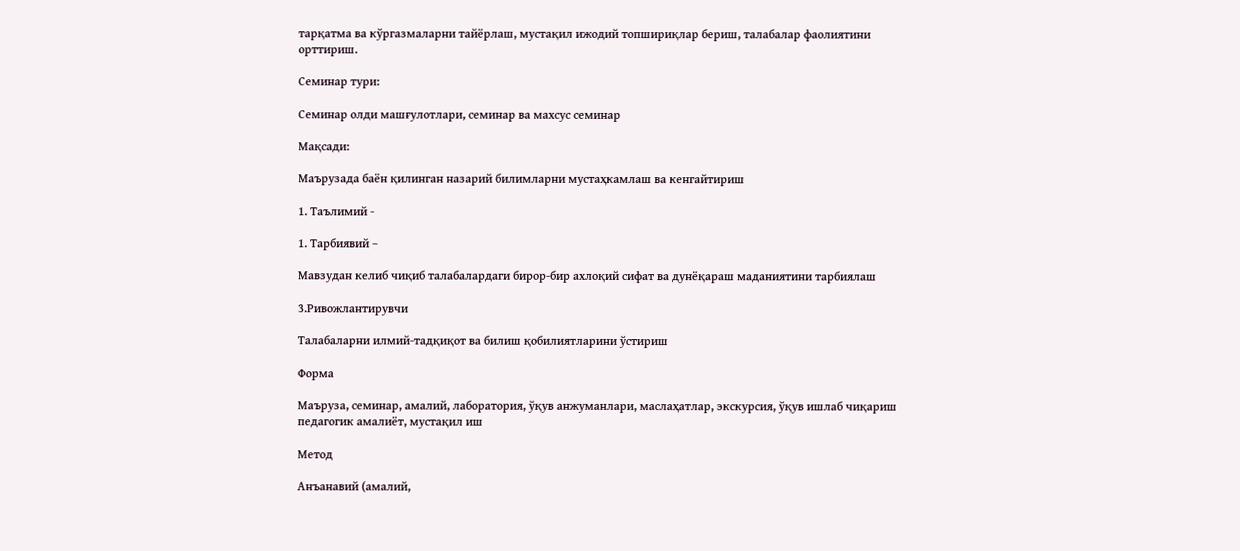тарқатма ва кўргазмаларни тайёрлаш, мустақил ижодий топшириқлар бериш, талабалар фаолиятини орттириш.

Семинар тури:

Семинар олди машғулотлари, семинар ва махсус семинар

Мақсади:

Маърузада баён қилинган назарий билимларни мустаҳкамлаш ва кенгайтириш

1. Таълимий -

1. Тарбиявий –

Мавзудан келиб чиқиб талабалардаги бирор-бир ахлоқий сифат ва дунёқараш маданиятини тарбиялаш

3.Ривожлантирувчи

Талабаларни илмий-тадқиқот ва билиш қобилиятларини ўстириш

Форма

Маъруза, семинар, амалий, лаборатория, ўқув анжуманлари, маслаҳатлар, экскурсия, ўқув ишлаб чиқариш педагогик амалиёт, мустақил иш

Метод

Анъанавий (амалий,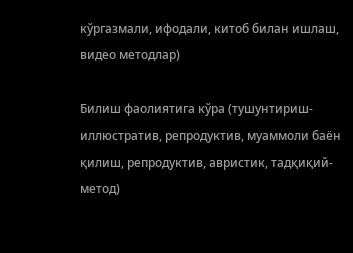кўргазмали, ифодали, китоб билан ишлаш, видео методлар)

Билиш фаолиятига кўра (тушунтириш-иллюстратив, репродуктив, муаммоли баён қилиш, репродуктив, авристик, тадқиқий-метод)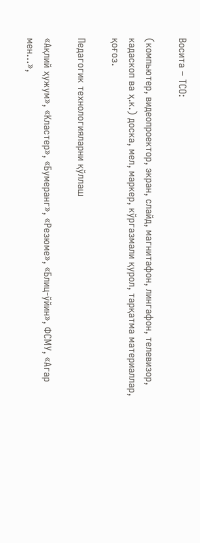Восита – ТСО:

(компьютер, видеопроектор, экран, слайд, магнитафон, лингафон, телевизор, кадаскоп ва ҳ.к.) доска, мел, маркер, кўргазмали қурол, тарқатма материаллар, қоғоз.

Педагогик технологияларни қўллаш

«Ақлий ҳужум», «Кластер», «Бумеранг», «Резюме», «Блиц-ўйин», ФСМУ, «Агар мен…»,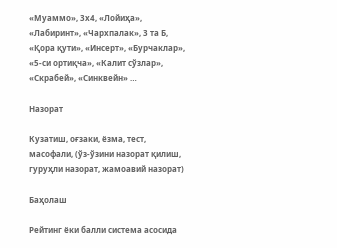«Муаммо», 3х4, «Лойиҳа», «Лабиринт», «Чархпалак», 3 та Б, «Қора қути», «Инсерт», «Бурчаклар», «5-си ортиқча», «Калит сўзлар», «Скрабей», «Синквейн» …

Назорат

Кузатиш, оғзаки, ёзма, тест, масофали, (ўз-ўзини назорат қилиш, гуруҳли назорат, жамоавий назорат)

Баҳолаш

Рейтинг ёки балли система асосида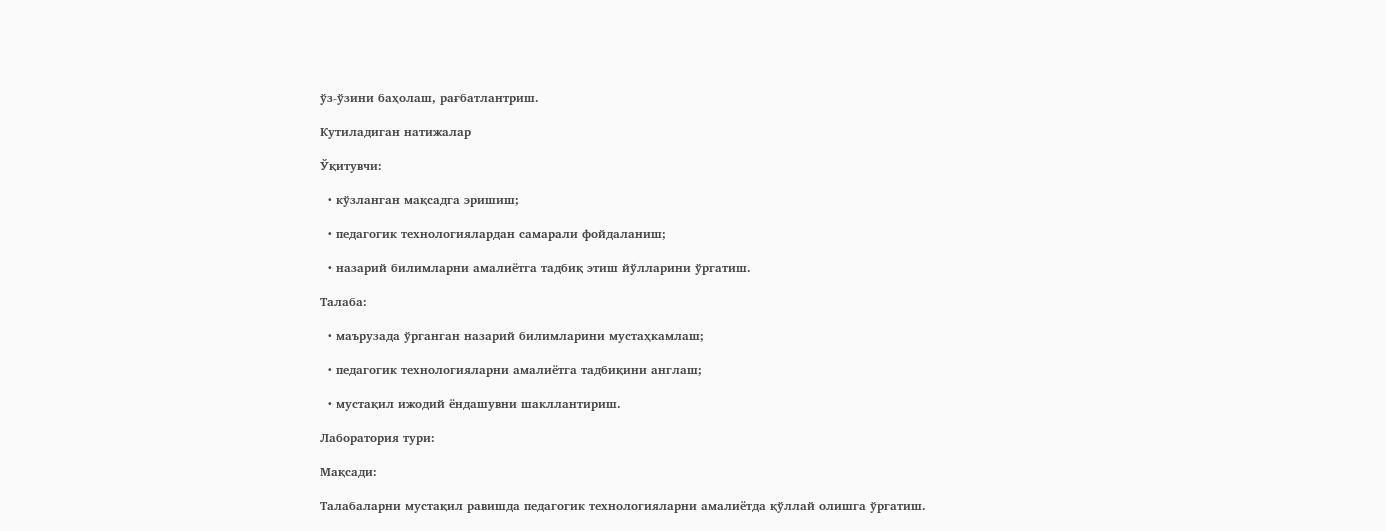ўз-ўзини баҳолаш, рағбатлантриш.

Кутиладиган натижалар

Ўқитувчи:

  • кўзланган мақсадга эришиш;

  • педагогик технологиялардан самарали фойдаланиш;

  • назарий билимларни амалиётга тадбиқ этиш йўлларини ўргатиш.

Талаба:

  • маърузада ўрганган назарий билимларини мустаҳкамлаш;

  • педагогик технологияларни амалиётга тадбиқини англаш;

  • мустақил ижодий ёндашувни шакллантириш.

Лаборатория тури:

Мақсади:

Талабаларни мустақил равишда педагогик технологияларни амалиётда қўллай олишга ўргатиш.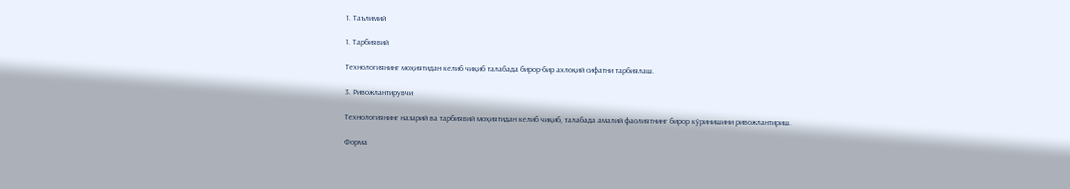1. Таълимий

1. Тарбиявий

Технологиянинг моҳиятидан келиб чиқиб талабада бирор-бир ахлоқий сифатни тарбиялаш.

3. Ривожлантирувчи

Технологиянинг назарий ва тарбиявий моҳиятидан келиб чиқиб, талабада амалий фаолиятнинг бирор кўринишини ривожлантириш.

Форма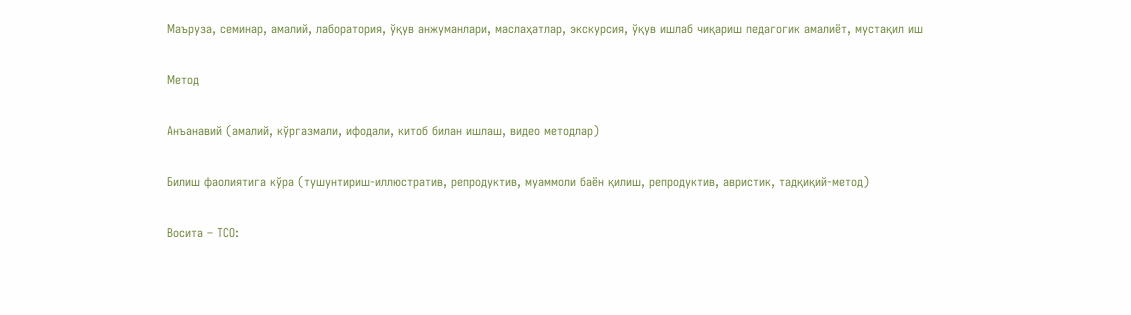Маъруза, семинар, амалий, лаборатория, ўқув анжуманлари, маслаҳатлар, экскурсия, ўқув ишлаб чиқариш педагогик амалиёт, мустақил иш

Метод

Анъанавий (амалий, кўргазмали, ифодали, китоб билан ишлаш, видео методлар)

Билиш фаолиятига кўра (тушунтириш-иллюстратив, репродуктив, муаммоли баён қилиш, репродуктив, авристик, тадқиқий-метод)

Восита – ТСО: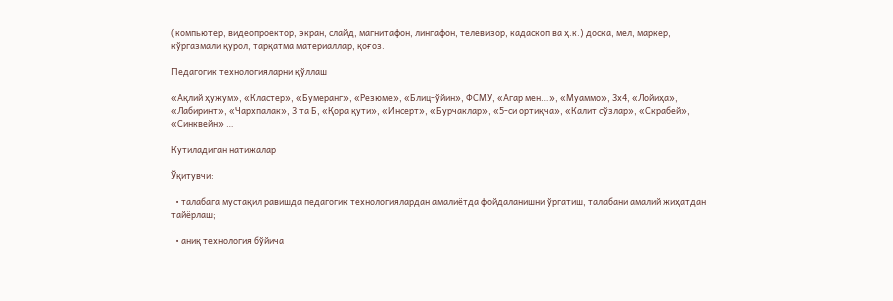(компьютер, видеопроектор, экран, слайд, магнитафон, лингафон, телевизор, кадаскоп ва ҳ.к.) доска, мел, маркер, кўргазмали қурол, тарқатма материаллар, қоғоз.

Педагогик технологияларни қўллаш

«Ақлий ҳужум», «Кластер», «Бумеранг», «Резюме», «Блиц-ўйин», ФСМУ, «Агар мен…», «Муаммо», 3х4, «Лойиҳа», «Лабиринт», «Чархпалак», 3 та Б, «Қора қути», «Инсерт», «Бурчаклар», «5-си ортиқча», «Калит сўзлар», «Скрабей», «Синквейн» …

Кутиладиган натижалар

Ўқитувчи:

  • талабага мустақил равишда педагогик технологиялардан амалиётда фойдаланишни ўргатиш, талабани амалий жиҳатдан тайёрлаш;

  • аниқ технология бўйича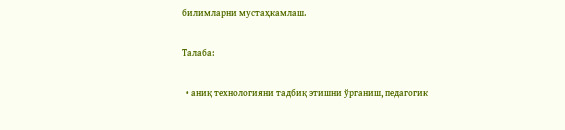билимларни мустаҳкамлаш.

Талаба:

  • аниқ технологияни тадбиқ этишни ўрганиш, педагогик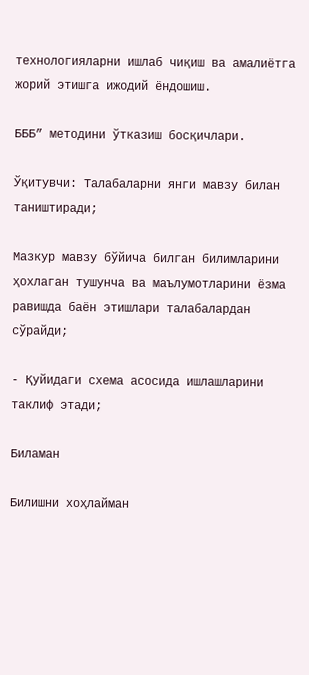технологияларни ишлаб чиқиш ва амалиётга жорий этишга ижодий ёндошиш.

БББ” методини ўтказиш босқичлари.

Ўқитувчи: Талабаларни янги мавзу билан таништиради;

Мазкур мавзу бўйича билган билимларини ҳохлаган тушунча ва маълумотларини ёзма равишда баён этишлари талабалардан сўрайди;

- Қуйидаги схема асосида ишлашларини таклиф этади;

Биламан

Билишни хоҳлайман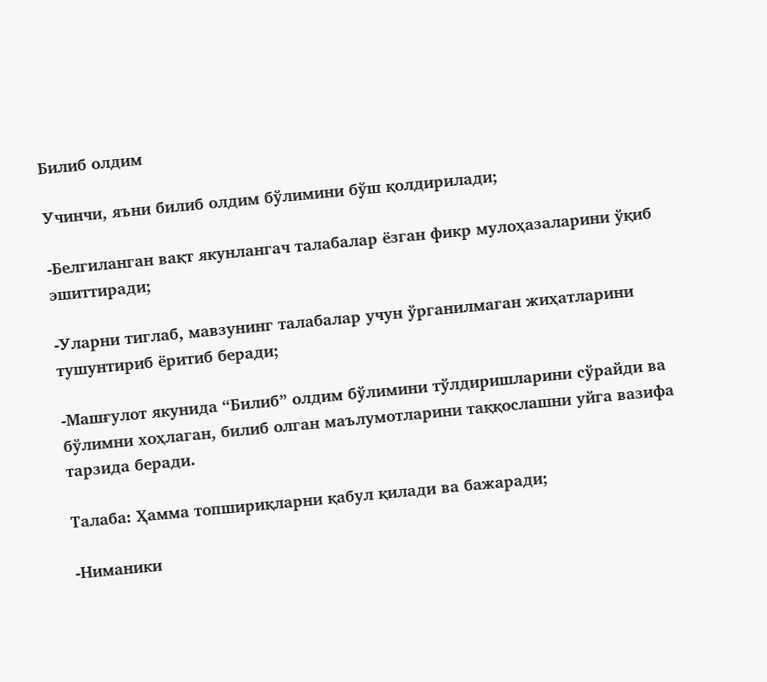Билиб олдим

Учинчи, яъни билиб олдим бўлимини бўш қолдирилади;

-Белгиланган вақт якунлангач талабалар ёзган фикр мулоҳазаларини ўқиб эшиттиради;

-Уларни тиглаб, мавзунинг талабалар учун ўрганилмаган жиҳатларини тушунтириб ёритиб беради;

-Машғулот якунида “Билиб” олдим бўлимини тўлдиришларини сўрайди ва бўлимни хоҳлаган, билиб олган маълумотларини таққослашни уйга вазифа тарзида беради.

Талаба: Ҳамма топшириқларни қабул қилади ва бажаради;

-Ниманики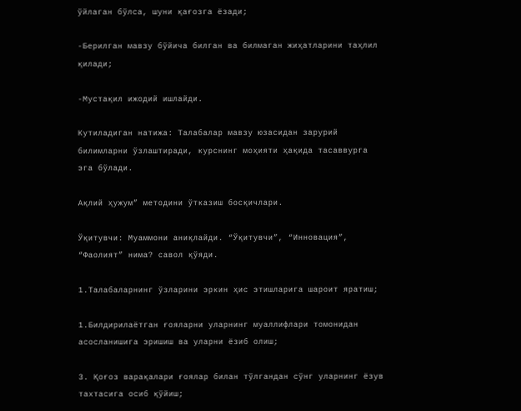ўйлаган бўлса, шуни қағозга ёзади;

-Берилган мавзу бўйича билган ва билмаган жиҳатларини таҳлил қилади;

-Мустақил ижодий ишлайди.

Кутиладиган натижа: Талабалар мавзу юзасидан зарурий билимларни ўзлаштиради, курснинг моҳияти ҳақида тасаввурга эга бўлади.

Ақлий ҳужум” методини ўтказиш босқичлари.

Ўқитувчи: Муаммони аниқлайди. “Ўқитувчи”, “Инновация”, “Фаолият” нима? савол қўяди.

1.Талабаларнинг ўзларини эркин ҳис этишларига шароит яратиш;

1.Билдирилаётган ғояларни уларнинг муаллифлари томонидан асосланишига эришиш ва уларни ёзиб олиш;

3. Қоғоз варақалари ғоялар билан тўлгандан сўнг уларнинг ёзув тахтасига осиб қўйиш;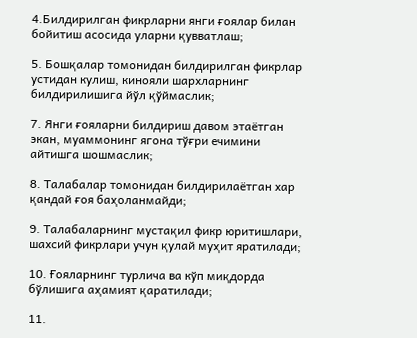4.Билдирилган фикрларни янги ғоялар билан бойитиш асосида уларни қувватлаш;

5. Бошқалар томонидан билдирилган фикрлар устидан кулиш, кинояли шархларнинг билдирилишига йўл қўймаслик;

7. Янги ғояларни билдириш давом этаётган экан, муаммонинг ягона тўғри ечимини айтишга шошмаслик;

8. Талабалар томонидан билдирилаётган хар қандай ғоя баҳоланмайди;

9. Талабаларнинг мустақил фикр юритишлари, шахсий фикрлари учун қулай муҳит яратилади;

10. Ғояларнинг турлича ва кўп миқдорда бўлишига аҳамият қаратилади;

11.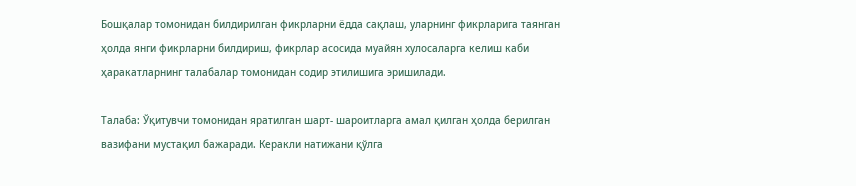Бошқалар томонидан билдирилган фикрларни ёдда сақлаш, уларнинг фикрларига таянган ҳолда янги фикрларни билдириш, фикрлар асосида муайян хулосаларга келиш каби ҳаракатларнинг талабалар томонидан содир этилишига эришилади.

Талаба: Ўқитувчи томонидан яратилган шарт- шароитларга амал қилган ҳолда берилган вазифани мустақил бажаради. Керакли натижани қўлга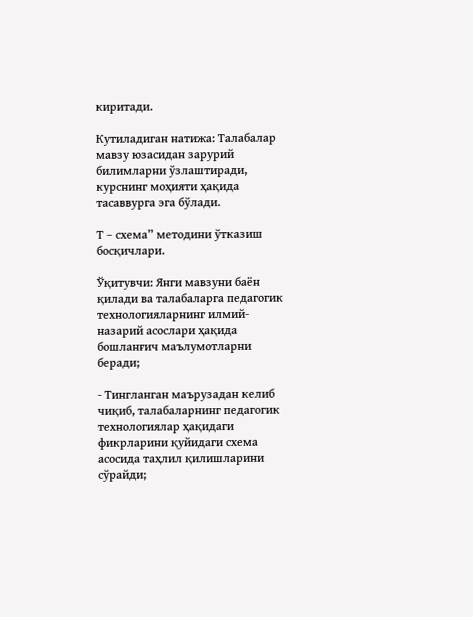киритади.

Кутиладиган натижа: Талабалар мавзу юзасидан зарурий билимларни ўзлаштиради, курснинг моҳияти ҳақида тасаввурга эга бўлади.

Т – схема” методини ўтказиш босқичлари.

Ўқитувчи: Янги мавзуни баён қилади ва талабаларга педагогик технологияларнинг илмий-назарий асослари ҳақида бошланғич маълумотларни беради;

- Тингланган маърузадан келиб чиқиб, талабаларнинг педагогик технологиялар ҳақидаги фикрларини қуйидаги схема асосида таҳлил қилишларини сўрайди;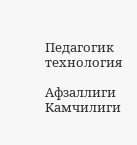Педагогик технология

Афзаллиги Камчилиги